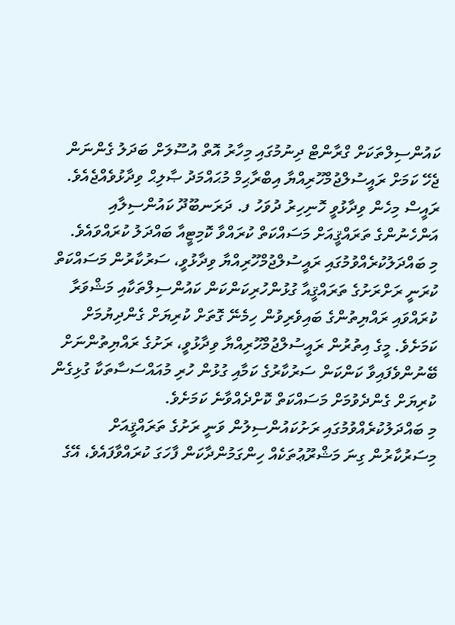ކައުންސިލްތަކަށް ގްރާންޓް ދިނުމުގައި މިހާރު އޮތް އުސޫލަށް ބަދަލު ގެންނަން ޖެހޭ ކަމަށް ރައީސުލްޖުމްހޫރިއްޔާ އިބްރާޙިމް މުޙައްމަދު ޞާލިޙް ވިދާޅުވެއްޖެއެވެ.
ރައީސް މިހެން ވިދާޅުވީ ހޮނިހިރު ދުވަހު ފ. ދަރަނބޫދޫ ކައުންސިލާއި އަންހެނުންގެ ތަރައްޤީއަށް މަސައްކަތް ކުރައްވާ ކޮމިޓީއާ ބައްދަލު ކުރައްވައެވެ.
މި ބައްދަލުކުރެއްވުމުގައި ރައީސުލްޖުމްހޫރިއްޔާ ވިދާޅުވީ، ސަރުކާރުން މަސައްކަތް ކުރަނީ ރަށްރަށުގެ ތަރައްޤީއާ ގުޅުންހުރިކަންކަން ކައުންސިލްތަކާއި މަޝްވަރާ ކުރައްވައި ރައްޔިތުންގެ ބައިވެރިވުން ހިމެނޭ ގޮތަށް ކުރިޔަށް ގެންދިޔުމަށް ކަމަށެވެ. މީގެ އިތުރުން ރައީސުލްޖުމްހޫރިއްޔާ ވިދާޅުވީ، ރަށުގެ ރައްޔިތުންނަށް ބޭނުންވެފައިވާ ކަންކަން ސަރުކާރުގެ ކަމާއި ގުޅުން ހުރި މުއައްސަސާތަކާ ގުޅިގެން ކުރިޔަށް ގެންދެވުމަށް މަސައްކަތް ކޮށްދެއްވާނެ ކަމަށެވެ.
މި ބައްދަލުކުރެއްވުމުގައި ރަށުކައުންސިލުން ވަނީ ރަށުގެ ތަރައްޤީއަށް މިސަރުކާރުން ގިނަ މަޝްރޫޢުތަކެއް ހިންގަމުންދާކަން ފާހަގަ ކުރައްވާފައެވެ، އޭގެ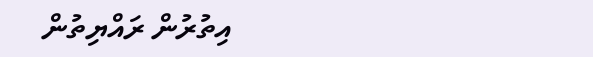އިތުރުން ރައްޔިތުން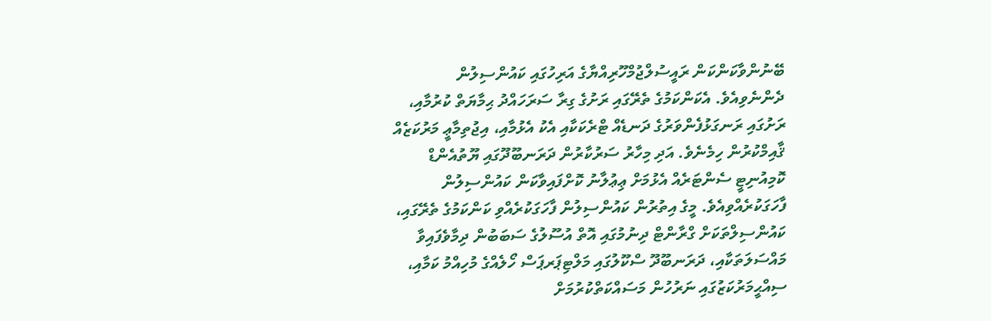ބޭނުންވާކަންކަން ރައީސުލްޖުމްހޫރިއްޔާގެ އަރިހުގައި ކައުންސިލުން ދެންނެވިއެވެ. އެކަންކަމުގެ ތެރޭގައި ރަށުގެ ގިރާ ސަރަހައްދު ޙިމާޔަތް ކުރުމާއި، ރަށުގައި ރަނގަޅުފެންވަރުގެ ދަނޑެއް ޓްރެކަކާއި އެކު އެޅުމާއި، އިޖުތިމާޢީ މަރުކަޒެއް ޤާއިމްކުރުން ހިމެނެވެ. އަދި މިހާރު ސަރުކާރުން ދަރަނބޫދޫގައި ޔޫތުއެންޑް ކޮމިއުނިޓީ ސެންޓަރެއް އެޅުމަށް ޢިޢުލާނު ކޮށްފައިވާކަން ކައުންސިލުން ފާހަގަކުރެއްވިއެވެ. މީގެ އިތުރުން ކައުންސިލުން ފާހަގަކުރެއްވި ކަންކަމުގެ ތެރޭގައި، ކައުންސިލްތަކަށް ގްރާންޓް ދިނުމުގައި އޮތް އުސޫލުގެ ސަބަބުން ދިމާވެފައިވާ މައްސަލަތަކާއި، ދަރަނބޫދޫ ސްކޫލުގައި މަލްޓިޕަރޕަސް ހޯލެއްގެ މުހިއްމު ކަމާއި، ސިއްޙީމަރުކަޒުގައި ނަރުހުން މަސައްކަތްކުރުމަށް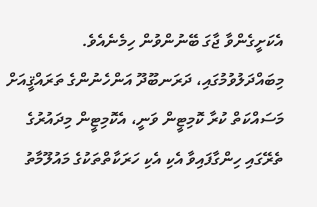އެކަށީގެންވާ ޖާގަ ބޭނުންވުން ހިމެނެއެވެ.
މިބައްދަލުވުމުގައި، ދަރަނބޫދޫ އަންހެނުންގެ ތަރައްޤީއަށް މަސައްކަތް ކުރާ ކޮމިޓީން ވަނީ، އެކޮމިޓީން މިދައުރުގެ ތެރޭގައި ހިންގާފައިވާ އެކި އެކި ހަރަކާތްތަކުގެ މައުލޫމާތު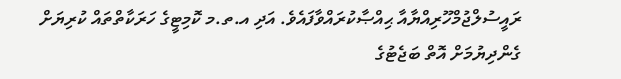ރައީސުލްޖުމްހޫރިއްޔާއާ ޙިއްޞާކުރައްވާފައެވެ. އަދި އ.ތ.މ ކޮމިޓީގެ ހަރަކާތްތައް ކުރިޔަށް ގެންދިޔުމަށް އޮތް ބަޖެޓުގެ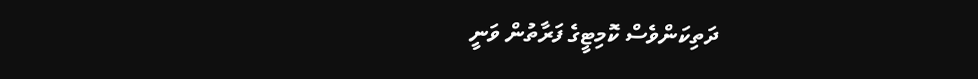ދަތިކަންވެސް ކޮމިޓީގެ ފަރާތުން ވަނީ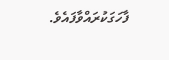ފާހަގަކުރައްވާފައެވެ.